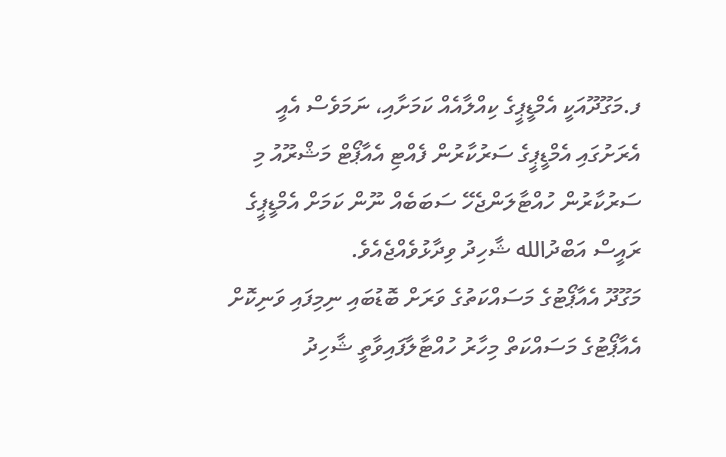ފ.މަގޫދޫއަކީ އެމްޑީޕީގެ ކިއްލާއެއް ކަމަށާއި، ނަމަވެސް އެއީ އެރަށުގައި އެމްޑީޕީގެ ސަރުކާރުން ފެއްޓި އެއާޕޯޓް މަޝްރޫއު މި ސަރުކާރުން ހުއްޓާލަންޖެހޭ ސަބަބެއް ނޫން ކަމަށް އެމްޑީޕީގެ ރައީސް އަބްދުالله ޝާހިދު ވިދާޅުވެއްޖެއެވެ.
މަގޫދޫ އެއާޕޯޓުގެ މަސައްކަތުގެ ވަރަށް ބޮޑުބައި ނިމިފައި ވަނިކޮށް އެއާޕޯޓުގެ މަސައްކަތް މިހާރު ހުއްޓާލާފައިވާތީ ޝާހިދު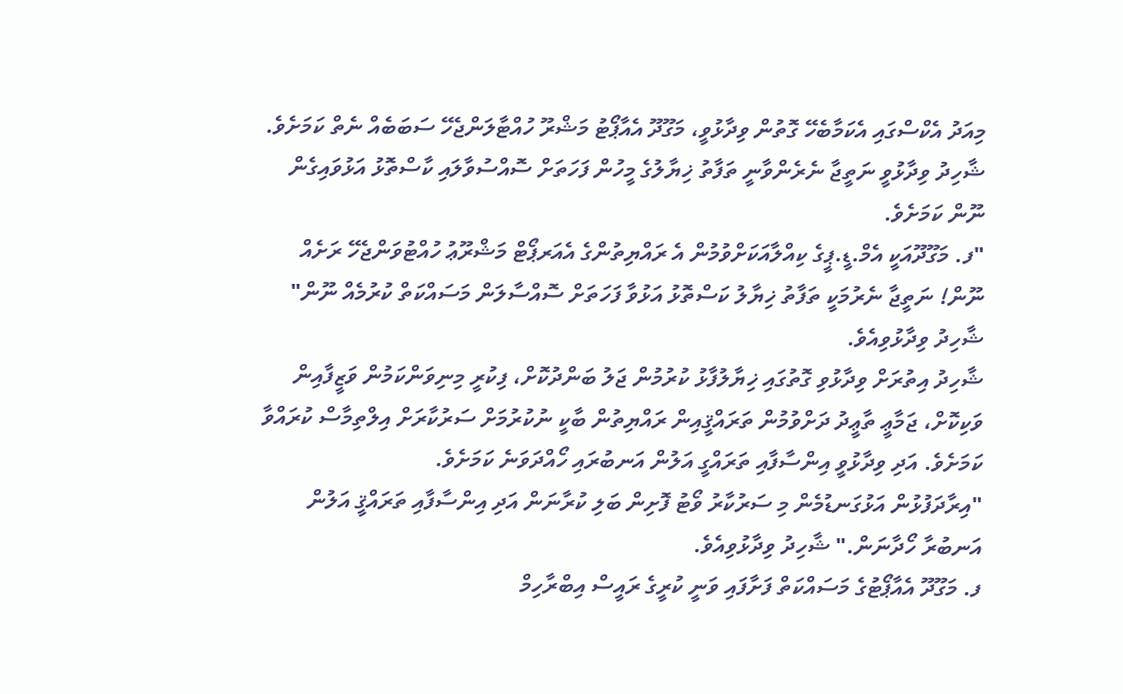މިއަދު އެކްސްގައި އެކަމާބެހޭ ގޮތުން ވިދާޅުވީ، މަގޫދޫ އެއާޕޯޓު މަޝްރޫ ހުއްޓާލަންޖެހޭ ސަބަބެއް ނެތް ކަމަށެވެ.
ޝާހިދު ވިދާޅުވީ ނަތީޖާ ނެރެންވާނީ ތަފާތު ޚިޔާލުގެ މީހުން ފަހަތަށް ސޮއްސުވާލައި ކާސްތޮޅު އަޅުވައިގެން ނޫން ކަމަށެވެ.
"ފ. މަގޫދޫއަކީ އެމް.ޑީ.ޕީގެ ކިއްލާއަކަށްވުމުން އެ ރައްޔިތުންގެ އެއަރޕޯޓް މަޝްރޫޢު ހުއްޓުވަންޖެހޭ ރަށެއް ނޫން! ނަތީޖާ ނެރުމަކީ ތަފާތު ޚިޔާލު ކަސްތޮޅު އަޅުވާ ފަހަތަށް ސޮއްސާލަން މަސައްކަތް ކުރުމެއް ނޫން" ޝާހިދު ވިދާޅުވިއެވެ.
ޝާހިދު އިތުރަށް ވިދާޅުވި ގޮތުގައި ޚިޔާލުފާޅު ކުރުމުން ޖަލު ބަންދުކޮށް، ފިކުރީ މިނިވަންކަމުން ވަޒީފާއިން ވަކިކޮށް، ޖަމާޢީ ތާޢީދު ދަށްވުމުން ތަރައްޤީއިން ރައްޔިތުން ބާކީ ނުކުރުމަށް ސަރުކާރަށް އިލްތިމާސް ކުރައްވާ ކަމަށެވެ. އަދި ވިދާޅުވީ އިންސާފާއި ތަރައްގީ އަލުން އަނބުރައި ހޯއްދަވަނެ ކަމަށެވެ.
"އިރާދަފުޅުން އަޅުގަނޑުމެން މި ސަރުކާރު ވޯޓު ފޮށިން ބަލި ކުރާނަން އަދި އިންސާފާއި ތަރައްޤީ އަލުން އަނބުރާ ހޯދާނަން." ޝާހިދު ވިދާޅުވިއެވެ.
ފ. މަގޫދޫ އެއާޕޯޓުގެ މަސައްކަތް ފަށާފައި ވަނީ ކުރީގެ ރައީސް އިބްރާހިމް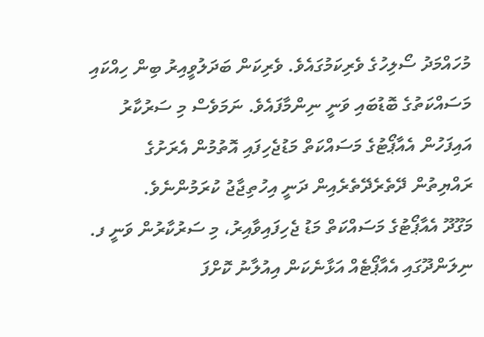މުހައްމަދު ސޯލިހުގެ ވެރިކަމުގައެވެ. ވެރިކަން ބަދަލުވީއިރު ބިން ހިއްކައި މަސައްކަތުގެ ބޮޑުބައި ވަނީ ނިންމާފައެވެ. ނަމަވެސް މި ސަރުކާރު އައިފަހުން އެއާޕޯޓުގެ މަސައްކަތް މަޑުޖެހިފައި އޮތުމުން އެރަށުގެ ރައްޔިތުން ދޭތެރެދޭތެރެއިން ދަނީ އިހުތިޖާޖު ކުރަމުންނެވެ.
މަގޫދޫ އެއާޕޯޓުގެ މަސައްކަތް މަޑު ޖެހިފައިވާއިރު، މި ސަރުކާރުން ވަނީ ފ. ނިލަންދޫގައި އެއާޕޯޓެއް އަޅާނެކަން އިއުލާނު ކޮށްފަ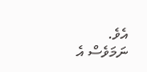އެވެ. ނަމަވެސް އެ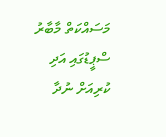މަސައްކަތް މާބާރު ސްޕީޑުގައި އަދި ކުރިއަށް ނުދާ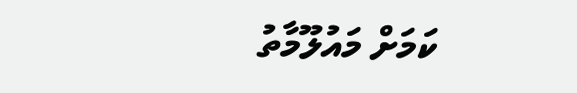ކަމަށް މައުލޫމާތު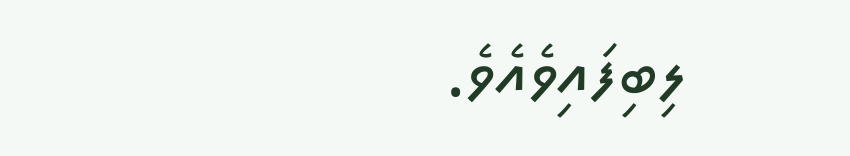ލިބިފައިވެއެވެ.